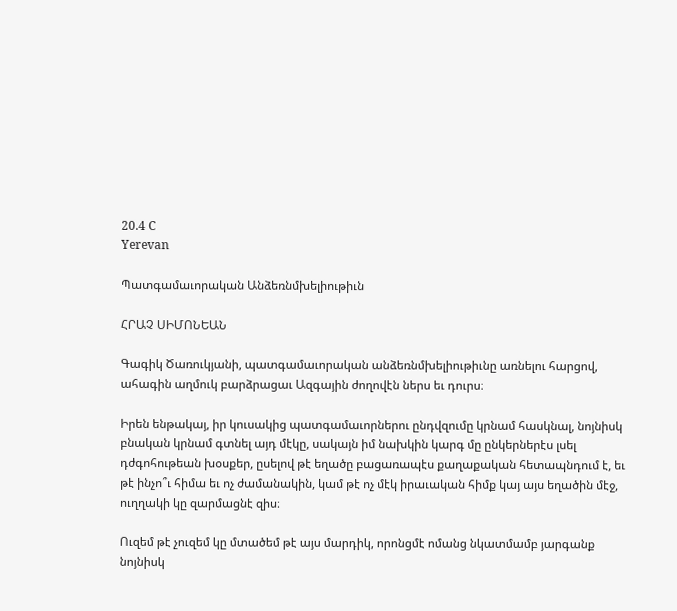20.4 C
Yerevan

Պատգամաւորական Անձեռնմխելիութիւն

ՀՐԱՉ ՍԻՄՈՆԵԱՆ

Գագիկ Ծառուկյանի, պատգամաւորական անձեռնմխելիութիւնը առնելու հարցով, ահագին աղմուկ բարձրացաւ Ազգային ժողովէն ներս եւ դուրս։

Իրեն ենթակայ, իր կուսակից պատգամաւորներու ընդվզումը կրնամ հասկնալ, նոյնիսկ բնական կրնամ գտնել այդ մէկը, սակայն իմ նախկին կարգ մը ընկերներէս լսել դժգոհութեան խօսքեր, ըսելով թէ եղածը բացառապէս քաղաքական հետապնդում է, եւ թէ ինչո՞ւ հիմա եւ ոչ ժամանակին, կամ թէ ոչ մէկ իրաւական հիմք կայ այս եղածին մէջ, ուղղակի կը զարմացնէ զիս։

Ուզեմ թէ չուզեմ կը մտածեմ թէ այս մարդիկ, որոնցմէ ոմանց նկատմամբ յարգանք նոյնիսկ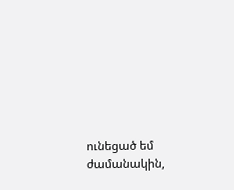ունեցած եմ ժամանակին,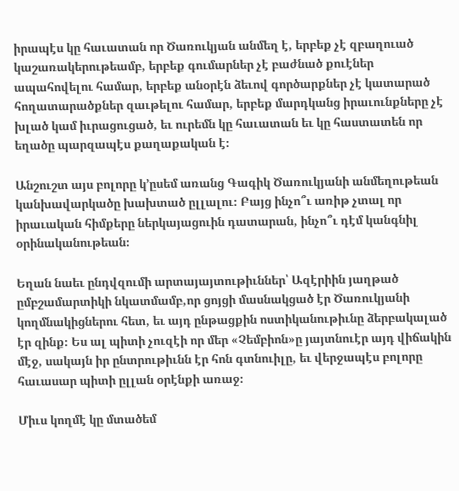իրապէս կը հաւատան որ Ծառուկյան անմեղ է, երբեք չէ զբաղուած կաշառակերութեամբ, երբեք գումարներ չէ բաժնած քուէներ ապահովելու համար, երբեք անօրէն ձեւով գործարքներ չէ կատարած հողատարածքներ զաւթելու համար, երբեք մարդկանց իրաւունքները չէ խլած կամ իւրացուցած, եւ ուրեմն կը հաւատան եւ կը հաստատեն որ եղածը պարզապէս քաղաքական է։

Անշուշտ այս բոլորը կ՚ըսեմ առանց Գագիկ Ծառուկյանի անմեղութեան կանխավարկածը խախտած ըլլալու։ Բայց ինչո՞ւ առիթ չտալ որ իրաւական հիմքերը ներկայացուին դատարան, ինչո՞ւ դէմ կանգնիլ օրինականութեան։

Եղան նաեւ ընդվզումի արտայայտութիւններ՝ Ազէրիին յաղթած ըմբշամարտիկի նկատմամբ,որ ցոյցի մասնակցած էր Ծառուկյանի կողմնակիցներու հետ, եւ այդ ընթացքին ոստիկանութիւնը ձերբակալած էր զինք։ Ես ալ պիտի չուզէի որ մեր «Չեմբիոն»ը յայտնուէր այդ վիճակին մէջ, սակայն իր ընտրութիւնն էր հոն գտնուիլը, եւ վերջապէս բոլորը հաւասար պիտի ըլլան օրէնքի առաջ։

Միւս կողմէ կը մտածեմ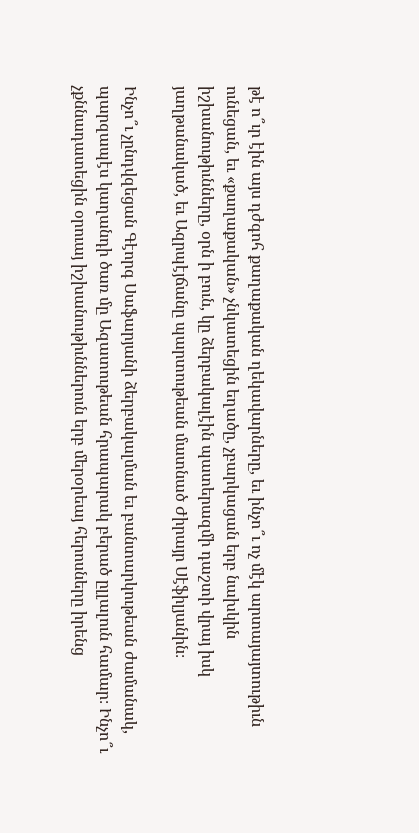թէ ո՞ւր էին այս դժգոհ քաղաքական ղեկավարները, եւ ինչո՞ւ ոչ մէկ արտայայտութիւն ունեցան, եւ «քաղաքական» չնկատեցին եղածը, չբարկացան երբ նախկին իշխանութիւնները, օրն ի բուն, կը ձերբակալէին պատերազմի դաշտի վրայ իսկ յաղթանակած, եւ Ազրպէյճանը պարտութեան մատնած Ժիրայր Սէֆիլյանին։

Ինչո՞ւ չընդվզեցան Գէորգ Սաֆարյանի ձերբակալման եւ բանտարկութեան ժամանակ, պարզապէս կաղանդի ծառ մը Ազատութեան հրապարակ բերած ըլլալուն համար։ Ինչո՞ւ չքննադատեցին օրուայ իշխանութիւններուն երբ մերօրեայ հերոսները իրենց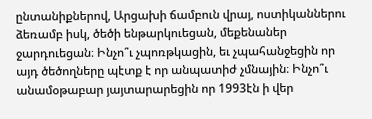ընտանիքներով, Արցախի ճամբուն վրայ, ոստիկաններու ձեռամբ իսկ, ծեծի ենթարկուեցան, մեքենաներ ջարդուեցան։ Ինչո՞ւ չպոռթկացին, եւ չպահանջեցին որ այդ ծեծողները պէտք է որ անպատիժ չմնային։ Ինչո՞ւ անամօթաբար յայտարարեցին որ 1993էն ի վեր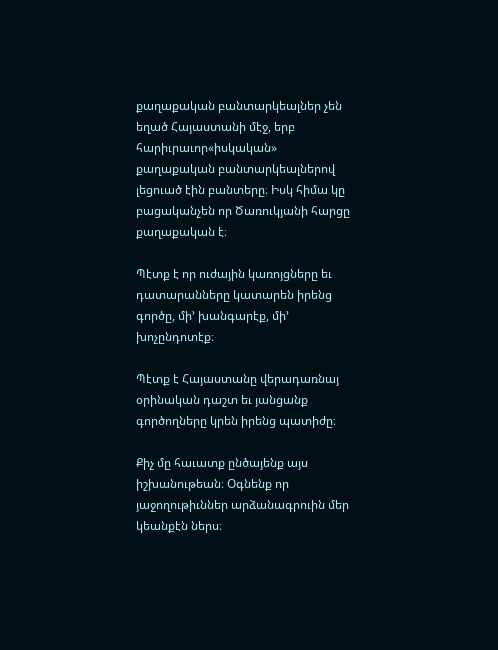քաղաքական բանտարկեալներ չեն եղած Հայաստանի մէջ, երբ հարիւրաւոր«իսկական» քաղաքական բանտարկեալներով լեցուած էին բանտերը։ Իսկ հիմա կը բացականչեն որ Ծառուկյանի հարցը քաղաքական է։

Պէտք է որ ուժային կառոյցները եւ դատարանները կատարեն իրենց գործը, մի՚ խանգարէք, մի՚ խոչընդոտէք։

Պէտք է Հայաստանը վերադառնայ օրինական դաշտ եւ յանցանք գործողները կրեն իրենց պատիժը։

Քիչ մը հաւատք ընծայենք այս իշխանութեան։ Օգնենք որ յաջողութիւններ արձանագրուին մեր կեանքէն ներս։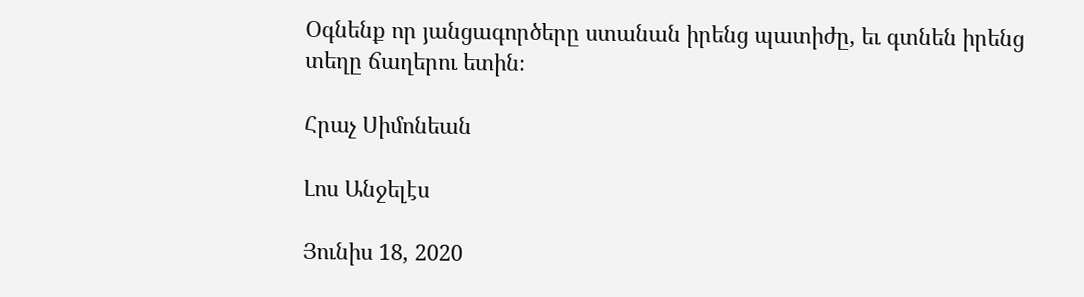Օգնենք որ յանցագործերը ստանան իրենց պատիժը, եւ գտնեն իրենց տեղը ճաղերու ետին։

Հրաչ Սիմոնեան

Լոս Անջելէս

Յունիս 18, 2020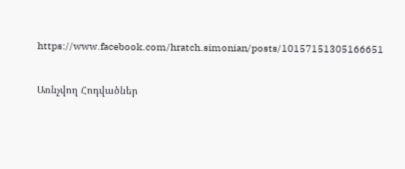https://www.facebook.com/hratch.simonian/posts/10157151305166651

Առնչվող Հոդվածներ